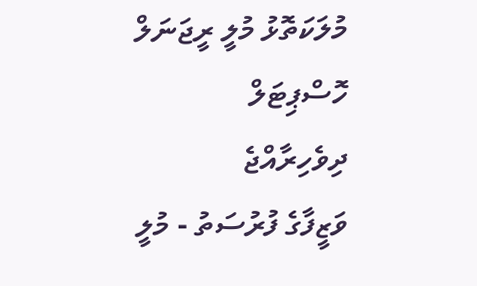މުލަކަތޮޅު މުލީ ރީޖަނަލް ހޮސްޕިޓަލް
ދިވެހިރާއްޖެ
ވަޒީފާގެ ފުރުސަތު - މުލީ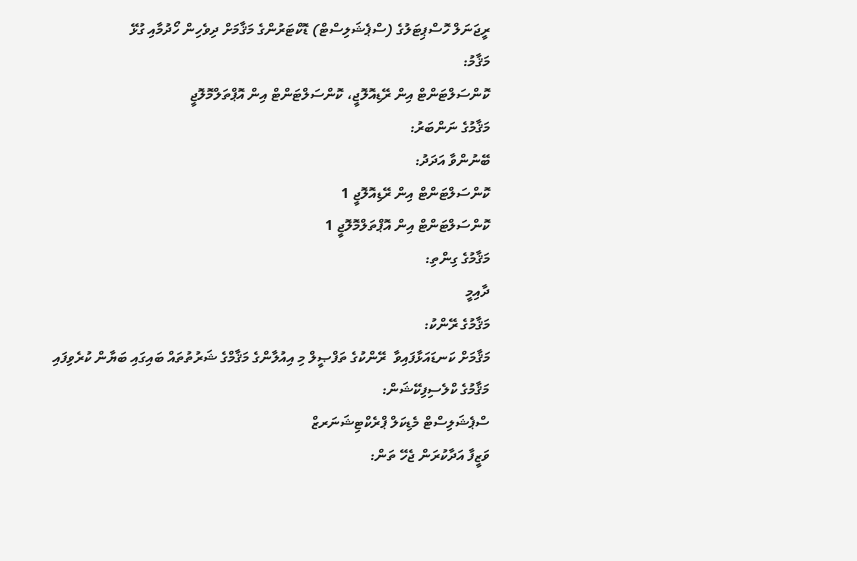ރީޖަނަލް ހޮސްޕިޓަލުގެ (ސްޕެޝަލިސްޓް) ޑޮކްޓަރުންގެ މަޤާމަށް ދިވެހިން ހޯދުމާއި ގުޅޭ
މަޤާމު:
ކޮންސަލްޓަންޓް އިން ރޭޑިއޮލޮޖީ، ކޮންސަލްޓަންޓް އިން އޮޕްތަލްމޮލޮޖީ
މަޤާމުގެ ނަންބަރު:
ބޭނުންވާ އަދަދު:
ކޮންސަލްޓަންޓް އިން ރޭޑިއޮލޮޖީ 1
ކޮންސަލްޓަންޓް އިން އޮޕްތަލްމޮލޮޖީ 1
މަޤާމުގެ ގިންތި:
ދާއިމީ
މަޤާމުގެ ރޭންކު:
މަޤާމަށް ކަނޑައަޅާފައިވާ  ރޭންކުގެ ތަފްޞީލް މި އިއުލާންގެ މަޤާމްގެ ޝަރުތުތައް ބައިގައި ބަޔާން ކުރެވިފައި
މަޤާމުގެ ކްލެސިފިކޭޝަން:
ސްޕެޝަލިސްޓް މެޑިކަލް ޕްރެކްޓިޝަނަރޒް
ވަޒީފާ އަދާކުރަން ޖެހޭ ތަން: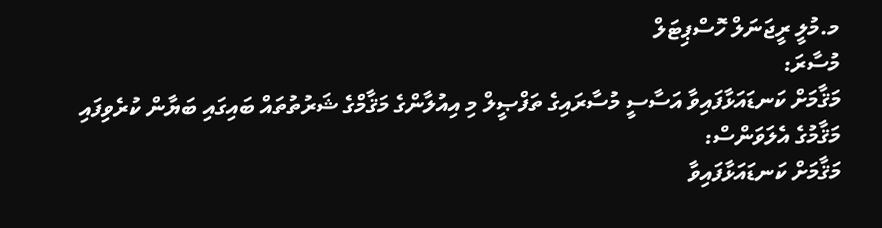މ.މުލީ ރީޖަނަލް ހޮސްޕިޓަލް
މުސާރަ:
މަޤާމަށް ކަނޑައަޅާފައިވާ އަސާސީ މުސާރައިގެ ތަފްޞީލް މި އިއުލާންގެ މަޤާމްގެ ޝަރުތުތައް ބައިގައި ބަޔާން ކުރެވިފައި
މަޤާމުގެ އެލަވަންސް:
މަޤާމަށް ކަނޑައަޅާފައިވާ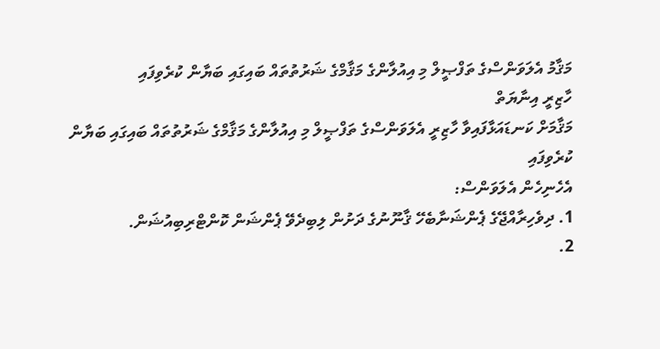މަޤާމު އެލަވަންސްގެ ތަފްޞީލް މި އިއުލާންގެ މަޤާމްގެ ޝަރުތުތައް ބައިގައި ބަޔާން ކުރެވިފައި
ހާޒިރީ އިނާޔަތް
މަޤާމަށް ކަނޑައަޅާފައިވާ ހާޒިރީ އެލަވަންސްގެ ތަފްޞީލް މި އިއުލާންގެ މަޤާމްގެ ޝަރުތުތައް ބައިގައި ބަޔާން ކުރެވިފައި
އެހެނިހެން އެލަވަންސް:
1. ދިވެހިރާއްޖޭގެ ޕެންޝަނާބެހޭ ޤާނޫނުގެ ދަށުން ލިބިދެވޭ ޕެންޝަން ކޮންޓްރިބިއުޝަން.
2.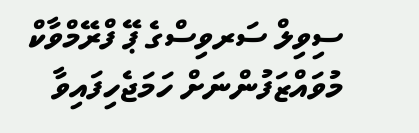ސިވިލް ސަރވިސްގެ ޕޭ ފްރޭމްވާކް މުވައްޒަފުންނަށް ހަމަޖެހިފައިވާ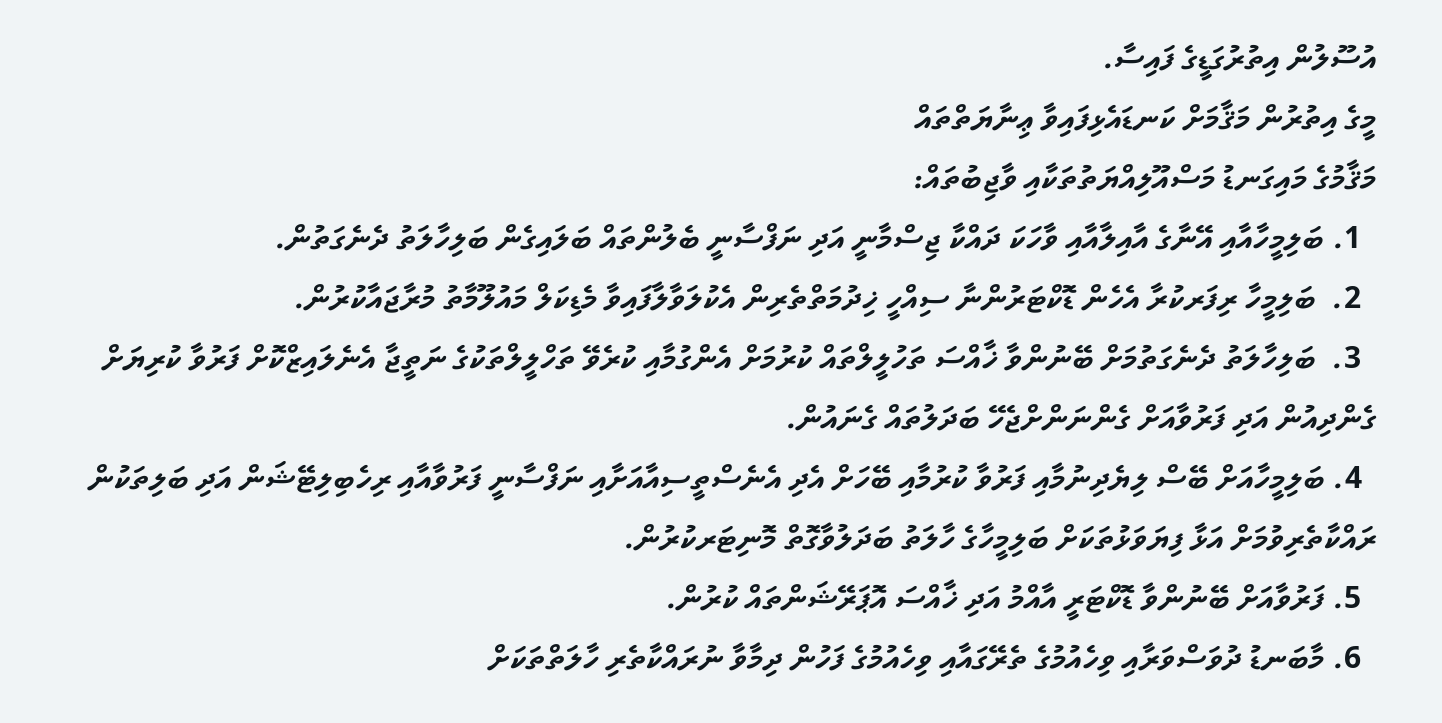އުސޫލުން އިތުރުގަޑީގެ ފައިސާ.
މީގެ އިތުރުން މަޤާމަށް ކަނޑައެޅިފައިވާ ޢިނާޔަތްތައް
މަޤާމުގެ މައިގަނޑު މަސްއޫލިއްޔަތުތަކާއި ވާޖިބުތައް:
  1. ބަލިމީހާއާއި އޭނާގެ އާއިލާއާއި ވާހަކަ ދައްކާ ޖިސްމާނީ އަދި ނަފްސާނީ ބެލުންތައް ބަލައިގެން ބަލިހާލަތު ދެނެގަތުން.
  2.  ބަލިމީހާ ރިފަރކުރާ އެހެން ޑޮކްޓަރުންނާ ސިއްހީ ޚިދުމަތްތެރިން އެކުލަވާލާފައިވާ މެޑިކަލް މައުލޫމާތު މުރާޖައާކުރުން.
  3.  ބަލިހާލަތު ދެނެގަތުމަށް ބޭނުންވާ ޚާއްސަ ތަހުލީލްތައް ކުރުމަށް އެންގުމާއި ކުރެވޭ ތަހްލީލްތަކުގެ ނަތީޖާ އެނެލައިޒްކޮށް ފަރުވާ ކުރިޔަށް  ގެންދިއުން އަދި ފަރުވާއަށް ގެންނަންށްޖެހޭ ބަދަލުތައް ގެނައުން.
  4. ބަލިމީހާއަށް ބޭސް ލިޔެދިނުމާއި ފަރުވާ ކުރުމާއި ބޭހަށް އެދި އެނެސްތީސިއާއަށާއި ނަފްސާނީ ފަރުވާއާއި ރިހެބިލިޓޭޝަން އަދި ބަލިތަކުން ރައްކާތެރިވުމަށް އަޅާ ފިޔަވަޅުތަކަށް ބަލިމީހާގެ ހާލަތު ބަދަލުވާގޮތް މޮނިޓަރކުރުން.
  5. ފަރުވާއަށް ބޭނުންވާ ޑޮކްޓަރީ އާއްމު އަދި ޚާއްސަ އޮޕަރޭޝަންތައް ކުރުން.
  6. މާބަނޑު ދުވަސްވަރާއި ވިހެއުމުގެ ތެރޭގައާއި ވިހެއުމުގެ ފަހުން ދިމާވާ ނުރައްކާތެރި ހާލަތްތަކަށް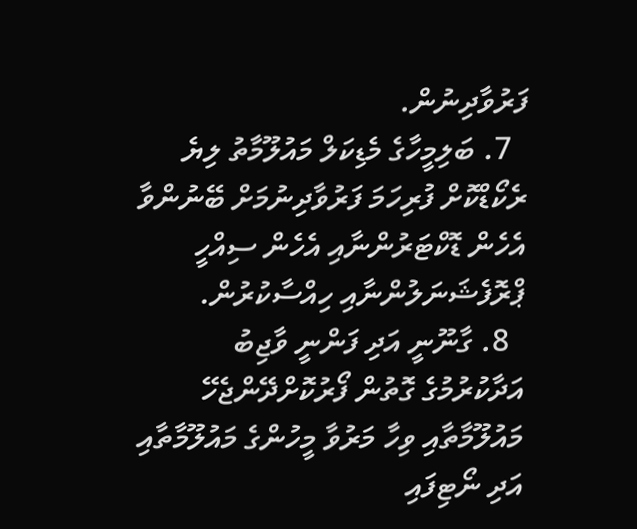ފަރުވާދިނުން.
  7. ބަލިމީހާގެ މެޑިކަލް މައުލޫމާތު ލިޔެ ރެކޯޑްކޮށް ފުރިހަމަ ފަރުވާދިނުމަށް ބޭނުންވާ އެހެން ޑޮކްޓަރުންނާއި އެހެން ސިއްހީ ޕްރޮފެޝަނަލުންނާއި ހިއްސާކުރުން.
  8. ގާނޫނީ އަދި ފަންނީ ވާޖިބު އަދާކުރުމުގެ ގޮތުން ފޯރުކޮށްދޭންޖެހޭ މައުލޫމާތާއި ވިހާ މަރުވާ މީހުންގެ މައުލޫމާތާއި އަދި ނޯޓިފައި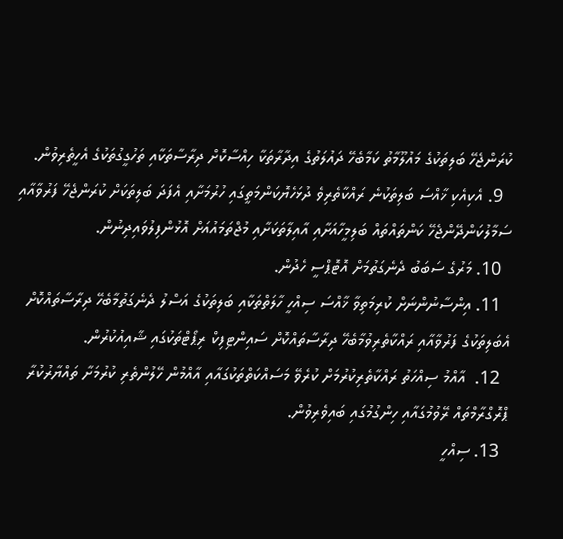ކުރަންޖެހޭ ބަލިތަކުގެ މައުލޫމާތު ކަމާބެހޭ ދައުލަތުގެ އިދާރާތަކާ ހިއްސާކޮށް ދިރާސާތަކާއި ތަހުގީގުތަކުގެ އެހީތެރިވުން.
  9. އެކިއެކި ޚާއްސަ ބަލިތަކުނެ ރައްކާތެރިވެ ދުޅަހެޔޮކަންމަތީގައި ހުރުމަށާއި އެފަދަ ބަލިތަކަށް ކުރަންޖެހޭ ފަރުވާއާއި ސަމާލުކަންދޭންޖެހޭ ކަންތައްތައް ބަލިމީހާއަށާއި އާއިލާތަކަށާއި މުޖްތަމައުއަށް އޮޅުންފިލުވައިދިނުން.
  10. މަރުގެ ސަބަބު ދެނެގަތުމަށް އޮޓޮޕްސީ ހެދުން.
  11. އިންސާނުންނަށް ކުރިމަތިވާ ޚާއްސަ ސިއްހީ ހާލަތްތަކާއި ބަލިތަކުގެ އަސްލު ދެނެގަތުމާބެހޭ ދިރާސާތައްކޮށް އެބަލިތަކުގެ ފަރުވާއާއި ރައްކާތެރިވުމާބެހޭ ދިރާސާތައްކޮށް ސައިންޓިފިކް ރިޕޯޓްތަކުގައި ޝާއިއުކުރުން.
  12.  އާއްމު ސިއްހަތު ރައްކާތެރިކުރުމަށް ކުރެވޭ މަސައްކަތްތަކުގައާއި އާއްމުން ހޭލުންތެރި ކުރުމަށާ ތައްޔާރުކުރާ ޕްރޮގްރާމްތައް ރޭވުމުގައާއި ހިންގުމުގައި ބައިވެރިވުން.
  13. ސިއްހީ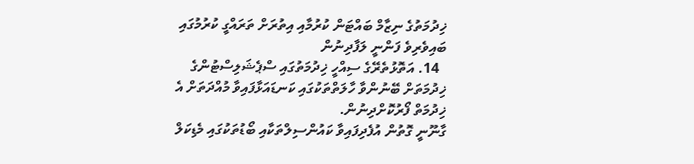ޚިދުމަތުގެ ނިޒާމް ބައްޓަން ކުރުމާއި އިތުރަށް ތަރައްގީ ކުރުމުގައި ބައިވެރިވެ ފަންނީ ލަފާދިނުން
  14. އަތޮޅުތެރޭގެ ސިއްހީ ޚިދުމަތުގައި ސްޕެޝަލިސްޓުންގެ ޚިދުމަތަށް ބޭނުންވާ ހާލަތްތަކުގައި ކަނޑައަޅާފައިވާ މުއްދަތަށް އެ ޚިދުމަތް ފޯރުކޮށްދިނުން.
ގާނޫނީ ގޮތުން އުފެދިފައިވާ ކައުންސިލްތަކާއި ބޯޑުތަކުގައި މެޑިކަލް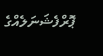ޕޮރްފެޝަނަލެއްގެ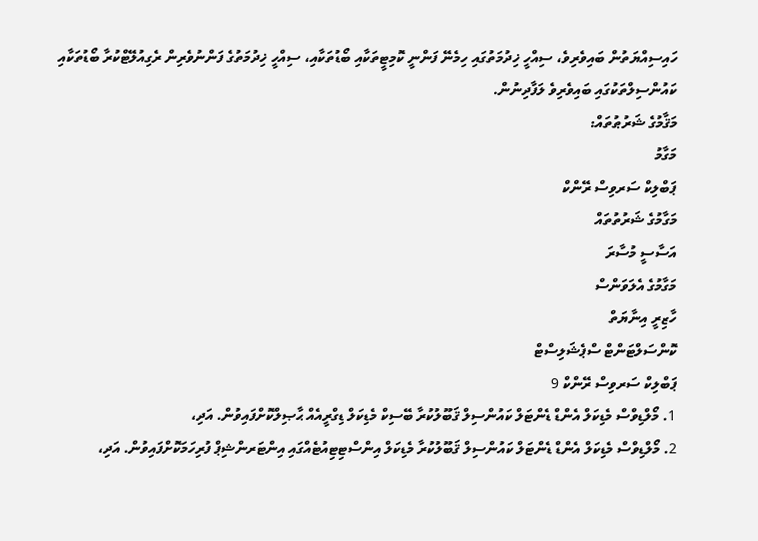ހައިސިއްޔަތުން ބައިވެރިވެ، ސިއްހީ ޚިދުމަތުގައި ހިމެނޭ ފަންނީ ކޮމިޓީތަކާއި ބޯޑުތަކާއި، ސިއްހީ ޚިދުމަތުގެ ފަންނުވެރިން ރެގިއުލޭޓްކުރާ ބޯޑުތަކާއި ކައުންސިލްތަކުގައި ބައިވެރިވެ ލަފާދިނުން.
މަޤާމުގެ ޝަރުޠުތައް:
މަގާމު
ޕަބްލިކް ސަރވިސް ރޭންކް
މަގާމުގެ ޝަރުތުތައް
އަސާސީ މުސާރަ
މަގާމުގެ އެލަވަންސް
ހާޒިރީ އިނާޔަތް
ކޮންސަލްޓަންޓް ސްޕެޝަލިސްޓް
ޕަބްލިކް ސަރވިސް ރޭންކް 9
1. މޯލްޑިވްސް މެޑިކަލް އެންޑް ޑެންޓަލް ކައުންސިލް ޤަބޫލުކުރާ ބޭސިކް މެޑިކަލް ޑިގްރީއެއް ޙާޞިލްކޮށްފައިވުން. އަދި،
2. މޯލްޑިވްސް މެޑިކަލް އެންޑް ޑެންޓަލް ކައުންސިލް ޤަބޫލުކުރާ މެޑިކަލް އިންސްޓިޓިއުޓެއްގައި އިންޓަރންޝިޕް ފުރިހަމަކޮށްފައިވުން. އަދި،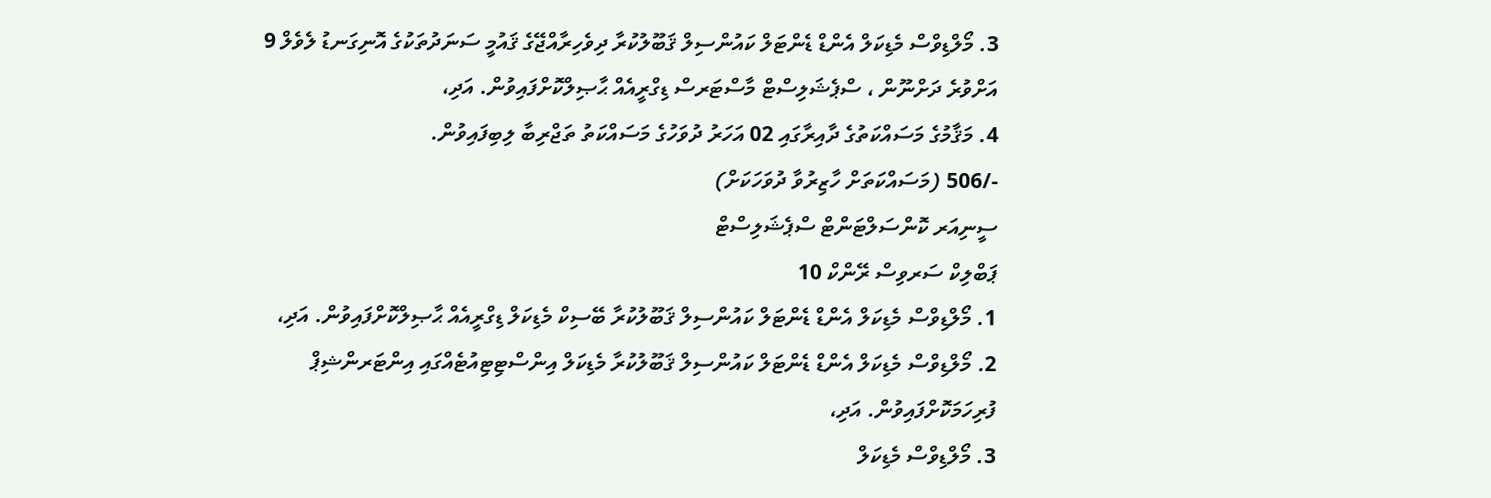3. މޯލްޑިވްސް މެޑިކަލް އެންޑް ޑެންޓަލް ކައުންސިލް ޤަބޫލުކުރާ ދިވެހިރާއްޖޭގެ ޤައުމީ ސަނަދުތަކުގެ އޮނިގަނޑު ލެވެލް 9 އަށްވުރެ ދަށްނޫން ، ސްޕެޝަލިސްޓް މާސްޓަރސް ޑިގްރީއެއް ޙާޞިލްކޮށްފައިވުން. އަދި،
4. މަޤާމުގެ މަސައްކަތުގެ ދާއިރާގައި 02 އަހަރު ދުވަހުގެ މަސައްކަތު ތަޖްރިބާ ލިބިފައިވުން.
-/506 (މަސައްކަތަށް ހާޒިރުވާ ދުވަހަކަށް)
ސީނިއަރ ކޮންސަލްޓަންޓް ސްޕެޝަލިސްޓް
ޕަބްލިކް ސަރވިސް ރޭންކް 10
1. މޯލްޑިވްސް މެޑިކަލް އެންޑް ޑެންޓަލް ކައުންސިލް ޤަބޫލުކުރާ ބޭސިކް މެޑިކަލް ޑިގްރީއެއް ޙާޞިލްކޮށްފައިވުން. އަދި،
2. މޯލްޑިވްސް މެޑިކަލް އެންޑް ޑެންޓަލް ކައުންސިލް ޤަބޫލުކުރާ މެޑިކަލް އިންސްޓިޓިއުޓެއްގައި އިންޓަރންޝިޕް ފުރިހަމަކޮށްފައިވުން. އަދި،
3. މޯލްޑިވްސް މެޑިކަލް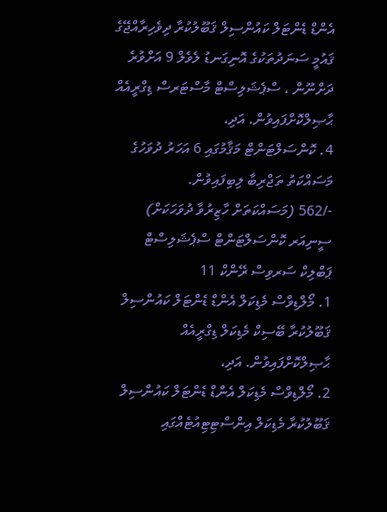އެންޑް ޑެންޓަލް ކައުންސިލް ޤަބޫލުކުރާ ދިވެހިރާއްޖޭގެ ޤައުމީ ސަނަދުތަކުގެ އޮނިގަނޑު ލެވެލް 9 އަށްވުރެ ދަށްނޫން ، ސްޕެޝަލިސްޓް މާސްޓަރސް ޑިގްރީއެއް ޙާޞިލްކޮށްފައިވުން. އަދި،
4. ކޮންސަލްޓަންޓް މަޤާމުގައި 6 އަހަރު ދުވަހުގެ މަސައްކަތު ތަޖްރިބާ ލިބިފައިވުން.
-/562 (މަސައްކަތަށް ހާޒިރުވާ ދުވަހަކަށް)
ސީނިއަރ ކޮންސަލްޓަންޓް ސްޕެޝަލިސްޓް
ޕަބްލިކް ސަރވިސް ރޭންކް 11
1. މޯލްޑިވްސް މެޑިކަލް އެންޑް ޑެންޓަލް ކައުންސިލް ޤަބޫލުކުރާ ބޭސިކް މެޑިކަލް ޑިގްރީއެއް ޙާޞިލްކޮށްފައިވުން. އަދި،
2. މޯލްޑިވްސް މެޑިކަލް އެންޑް ޑެންޓަލް ކައުންސިލް ޤަބޫލުކުރާ މެޑިކަލް އިންސްޓިޓިއުޓެއްގައި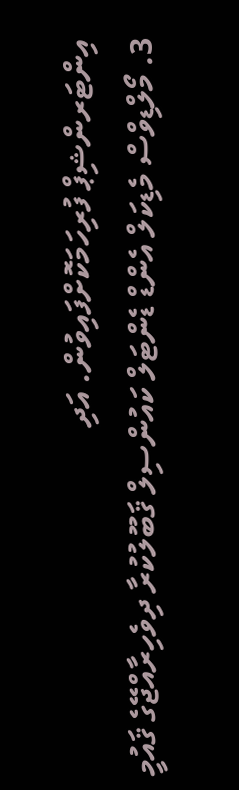އިންޓަރންޝިޕް ފުރިހަމަކޮށްފައިވުން. އަދި
3. މޯލްޑިވްސް މެޑިކަލް އެންޑް ޑެންޓަލް ކައުންސިލް ޤަބޫލުކުރާ ދިވެހިރާއްޖޭގެ ޤައުމީ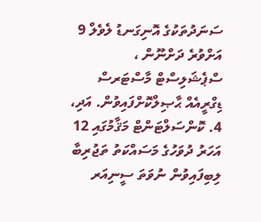ސަނަދުތަކުގެ އޮނިގަނޑު ލެވެލް 9 އަށްވުރެ ދަށްނޫން ، ސްޕެޝަލިސްޓް މާސްޓަރސް ޑިގްރީއެއް ޙާޞިލްކޮށްފައިވުން. އަދި،
4. ކޮންސަލްޓަންޓް މަޤާމުގައި 12 އަހަރު ދުވަހުގެ މަސައްކަތު ތަޖުރިބާ ލިބިފައިވުން ނުވަތަ ސީނިއަރ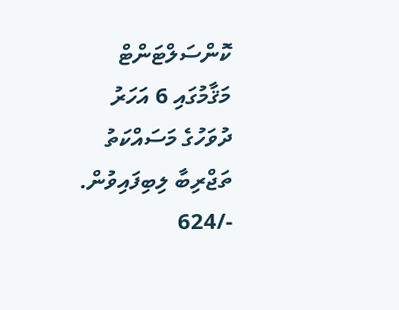ކޮންސަލްޓަންޓް މަޤާމުގައި 6 އަހަރު ދުވަހުގެ މަސައްކަތު ތަޖްރިބާ ލިބިފައިވުން.
-/624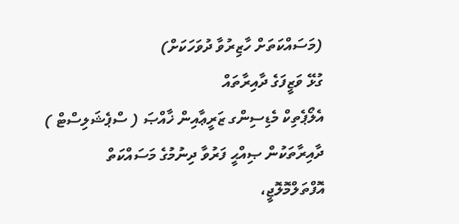(މަސައްކަތަށް ހާޒިރުވާ ދުވަހަކަށް)
ގުޅޭ ވަޒީފަގެ ދާއިރާތައް
އެލޯޕެތިކް މެޑިސިންގ ޒަރީޢާއިން ޚާއްޞަ ( ސްޕެޝަލިސްޓް ) ދާއިރާތަކުން ޞިއްޙީ ފަރުވާ ދިނުމުގެ މަސައްކަތް
އޮފްތަލްމޮލޮޖީ،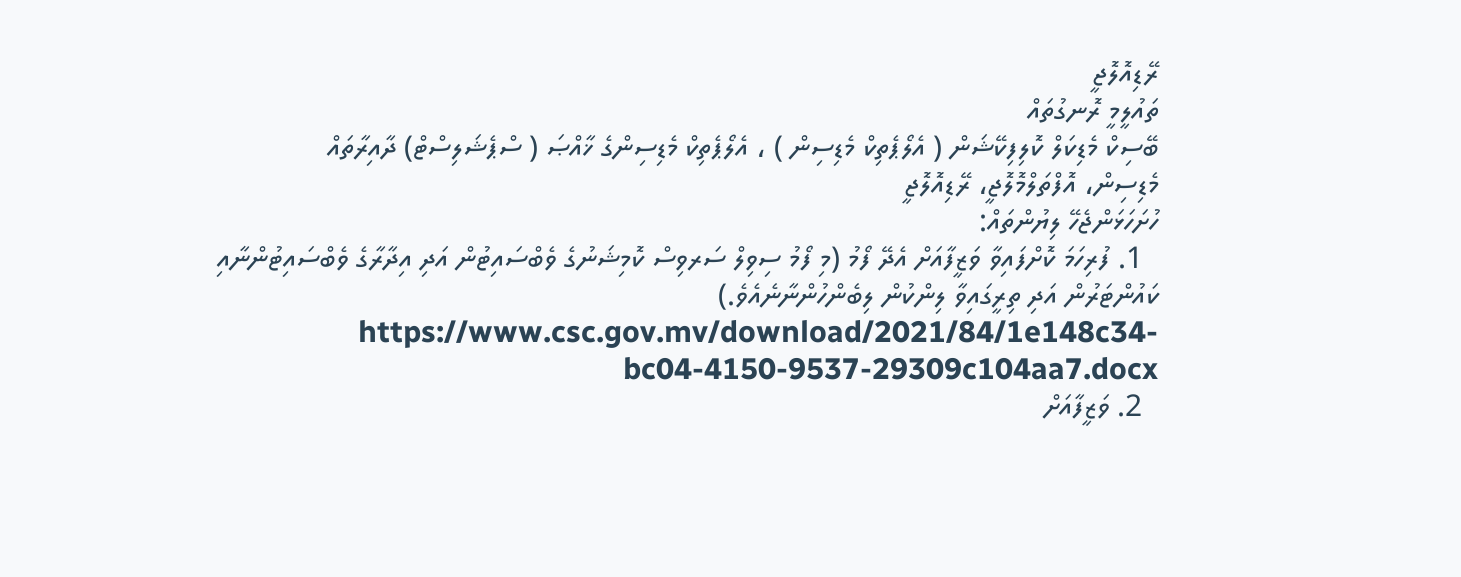ރޭޑިއޮލޮޖީ
ތައުލީމީ ރޮނގުތައް
ބޭސިކް މެޑިކަލް ކޮލިފިކޭޝަން ( އެލޯޕެތިކް މެޑިސިން ) ، އެލޯޕެތިކް މެޑިސިންގެ ޚާއްޞަ ( ސްޕެޝަލިސްޓް) ދާއިރާތައް
މެޑިސިން، އޮފްތަލްމޮލޮޖީ، ރޭޑިއޮލޮޖީ
ހުށަހަޅަންޖެހޭ ލިޔުންތައް:
  1. ފުރިހަމަ ކޮށްފައިވާ ވަޒީފާއަށް އެދޭ ފޯމު (މި ފޯމު ސިވިލް ސަރވިސް ކޮމިޝަނުގެ ވެބްސައިޓުން އަދި އިދާރާގެ ވެބްސައިޓުންނާއި ކައުންޓަރުން އަދި ތިރީގައިވާ ލިންކުން ލިބެންހުންނާނެއެވެ.)  https://www.csc.gov.mv/download/2021/84/1e148c34-bc04-4150-9537-29309c104aa7.docx
  2. ވަޒީފާއަށް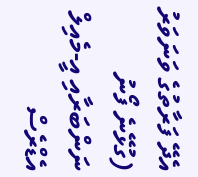އެދޭ ފަރާތުގެ ވަނަވަރު (ގުޅޭނެ ފޯނު ނަންބަރާއި އީ-މެއިލް އެޑްރެސް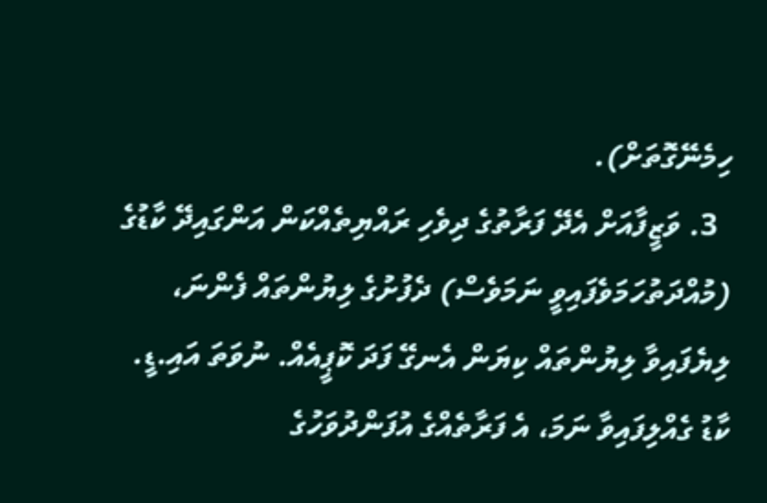ހިމެނޭގޮތަށް).
  3. ވަޒީފާއަށް އެދޭ ފަރާތުގެ ދިވެހި ރައްޔިތެއްކަން އަންގައިދޭ ކާޑުގެ (މުއްދަތުހަމަވެފައިވީ ނަމަވެސް) ދެފުށުގެ ލިޔުންތައް ފެންނަ، ލިޔެފައިވާ ލިޔުންތައް ކިޔަން އެނގޭ ފަދަ ކޮޕީއެއް. ނުވަތަ އައި.ޑީ. ކާޑު ގެއްލިފައިވާ ނަމަ، އެ ފަރާތެއްގެ އުފަންދުވަހުގެ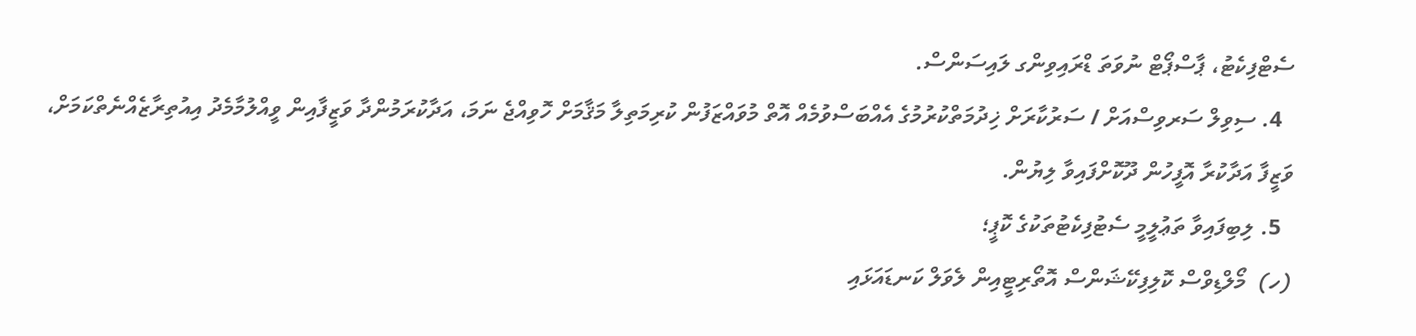ސެޓްފިކެޓު، ޕާސްޕޯޓް ނުވަތަ ޑްރައިވިންގ ލައިސަންސް.
  4. ސިވިލް ސަރވިސްއަށް / ސަރުކާރަށް ޚިދުމަތްކުރުމުގެ އެއްބަސްވުމެއް އޮތް މުވައްޒަފުން ކުރިމަތިލާ މަޤާމަށް ހޮވިއްޖެ ނަމަ، އަދާކުރަމުންދާ ވަޒީފާއިން ވީއްލުމާމެދު އިއުތިރާޒެއްނެތްކަމަށް، ވަޒީފާ އަދާކުރާ އޮފީހުން ދޫކޮށްފައިވާ ލިޔުން.
  5. ލިބިފައިވާ ތަޢުލީމީ ސެޓުފިކެޓުތަކުގެ ކޮޕީ؛
(ހ)  މޯލްޑިވްސް ކޮލިފިކޭޝަންސް އޮތޯރިޓީއިން ލެވަލް ކަނޑައަޅައި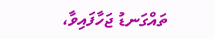ތައްގަނޑު ޖަހާފައިވާ،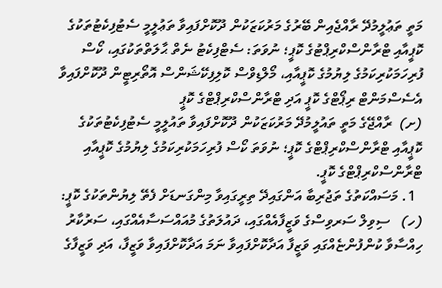މަތީ ތަޢުލީމުދޭ ރާއްޖެއިން ބޭރުގެ މަރުކަޒަކުން ދޫކޮށްފައިވާ ތަޢުލީމީ ސެޓުފިކެޓުތަކުގެ ކޮޕީއާއި ޓްރާންސްކްރިޕްޓުގެ ކޮޕީ؛ ނުވަތަ: ސެޓްފިކެޓު ނެތް ޙާލަތްތަކުގައި، ކޯސް ފުރިހަމަކުރިކަމުގެ ލިޔުމުގެ ކޮޕީއާއި، މޯލްޑިވްސް ކޮލިފިކޭޝަންސް އޮތޯރިޓީން ދޫކޮށްފައިވާ އެސެސްމަންޓް ރިޕޯޓްގެ ކޮޕީ އަދި ޓްރާންސްކްރިޕްޓްގެ ކޮޕީ
(ށ)  ރާއްޖޭގެ މަތީ ތައުލީމުދޭ މަރުކަޒަކުން ދޫކޮށްފައިވާ ތައުލީމީ ސެޓުފިކެޓުތަކުގެ ކޮޕީއާއި ޓްރާންސްކްރިޕްޓްގެ ކޮޕީ؛ ނުވަތަ ކޯސް ފުރިހަމަކުރިކަމުގެ ލިޔުމުގެ ކޮޕީއާއި ޓްރާންސްކްރިޕްޓްގެ ކޮޕީ.
  1. މަސައްކަތުގެ ތަޖުރިބާ އަންގައިދޭ ތިރީގައިވާ މިންގަނޑަށް ފެތޭ ލިޔުންތަކުގެ ކޮޕީ:
(ހ)   ސިވިލް ސަރވިސްގެ ވަޒީފާއެއްގައި، ދައުލަތުގެ މުއައްސަސާއެއްގައި، ސަރުކާރު ހިއްސާވާ ކުންފުންޏެއްގައި ވަޒީފާ އަދާކޮށްފައިވާ ނަމަ އަދާކޮށްފައިވާ ވަޒީފާ، އަދި ވަޒީފާގެ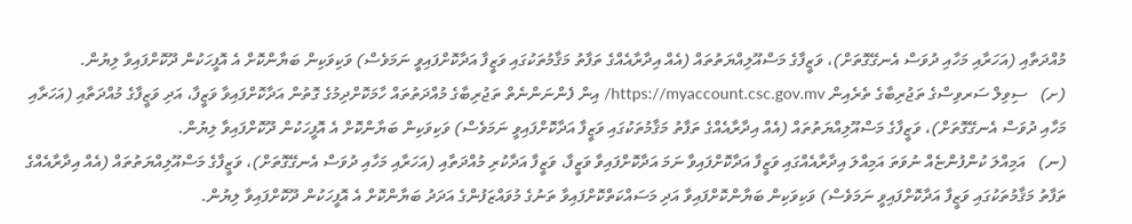މުއްދަތާއި (އަހަރާއި މަހާއި ދުވަސް އެނގޭގޮތަށް)، ވަޒީފާގެ މަސްއޫލިއްޔަތުތައް (އެއް އިދާރާއެއްގެ ތަފާތު މަޤާމުތަކުގައި ވަޒީފާ އަދާކޮށްފައިވީ ނަމަވެސް) ވަކިވަކިން ބަޔާންކޮށް އެ އޮފީހަކުން ދޫކޮށްފައިވާ ލިޔުން.
(ށ)   ސިވިލް ސަރވިސްގެ ތަޖުރިބާގެ ތެރެއިން https://myaccount.csc.gov.mv/ އިން ފެންނަންނެތް ތަޖުރިބާގެ މުއްދަތުތައް ހާމަކޮށްދިމުގެ ގޮތުން އަދާކޮށްފައިވާ ވަޒީފާ، އަދި ވަޒީފާގެ މުއްދަތާއި (އަހަރާއި މަހާއި ދުވަސް އެނގޭގޮތަށް)، ވަޒީފާގެ މަސްއޫލިއްޔަތުތައް (އެއް އިދާރާއެއްގެ ތަފާތު މަޤާމުތަކުގައި ވަޒީފާ އަދާކޮށްފައިވީ ނަމަވެސް) ވަކިވަކިން ބަޔާންކޮށް އެ އޮފީހަކުން ދޫކޮށްފައިވާ ލިޔުން.
(ނ)   އަމިއްލަ ކުންފުންޏެއް ނުވަތަ އަމިއްލަ އިދާރާއެއްގައި ވަޒީފާ އަދާކޮށްފައިވާ ނަމަ އަދާކޮށްފައިވާ ވަޒީފާ، ވަޒީފާ އަދާކުރި މުއްދަތާއި (އަހަރާއި މަހާއި ދުވަސް އެނގޭގޮތަށް)، ވަޒީފާގެ މަސްއޫލިއްޔަތުތައް (އެއް އިދާރާއެއްގެ ތަފާތު މަޤާމުތަކުގައި ވަޒީފާ އަދާކޮށްފައިވީ ނަމަވެސް) ވަކިވަކިން ބަޔާންކޮށްފައިވާ އަދި މަސައްކަތްކޮށްފައިވާ ތަނުގެ މުވައްޒަފުންގެ އަދަދު ބަޔާންކޮށް އެ އޮފީހަކުން ދޫކޮށްފައިވާ ލިޔުން.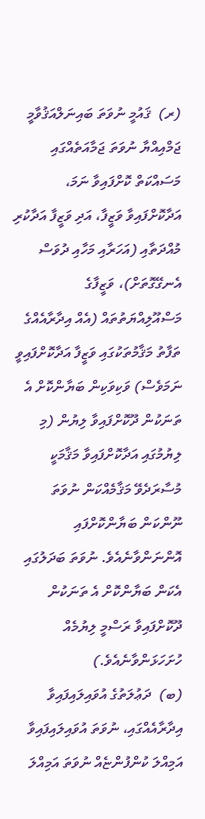(ރ)  ޤައުމީ ނުވަތަ ބައިނަލްއަޤުވާމީ ޖަމްއިއްޔާ ނުވަތަ ޖަމާއަތެއްގައި މަސައްކަތް ކޮށްފައިވާ ނަމަ، އަދާކޮށްފައިވާ ވަޒީފާ، އަދި ވަޒީފާ އަދާކުރި މުއްދަތާއި (އަހަރާއި މަހާއި ދުވަސް އެނގޭގޮތަށް)، ވަޒީފާގެ މަސްއޫލިއްޔަތުތައް (އެއް އިދާރާއެއްގެ ތަފާތު މަޤާމުތަކުގައި ވަޒީފާ އަދާކޮށްފައިވީ ނަމަވެސް) ވަކިވަކިން ބަޔާންކޮށް އެ ތަނަކުން ދޫކޮށްފައިވާ ލިޔުން (މި ލިޔުމުގައި އަދާކޮށްފައިވާ މަޤާމަކީ މުސާރަދެވޭ މަޤާމެއްކަން ނުވަތަ ނޫންކަން ބަޔާންކޮށްފައި އޮންނަންވާނެއެވެ. ނުވަތަ ބަދަލުގައި އެކަން ބަޔާންކޮށް އެ ތަނަކުން ދޫކޮށްފައިވާ ރަސްމީ ލިޔުމެއް ހުށަހަޅަންވާނެއެވެ.)
(ބ)  ދަޢުލަތުގެ އުވައިލައިފައިވާ އިދާރާއެއްގައި، ނުވަތަ އުވައިލައިފައިވާ އަމިއްލަ ކުންފުންޏެއް ނުވަތަ އަމިއްލަ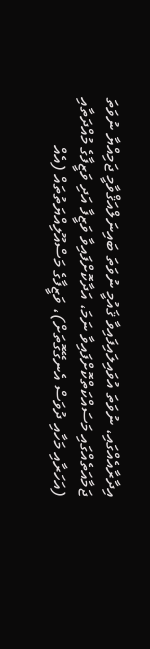އިދާރާއެއްގައި، ނުވަތަ އުވައިލައިފައިވާ ޤައުމީ ނުވަތަ ބައިނަލްއަޤްވާމީ ޖަމިއްޔާ ނުވަތަ ޖަމާއަތެއްގައި މަސައްކަތްކޮށްފައިވާ ނަމަ، އަދާކޮށްފައިވާ ވަޒީފާ އަދި ވަޒީފާގެ މުއްދަތާއި (އަހަރާއި މަހާއި ދުވަސް އެނގޭގޮތަށް)، ވަޒީފާގެ މަސްއޫލިއްޔަތުތައް (އެއް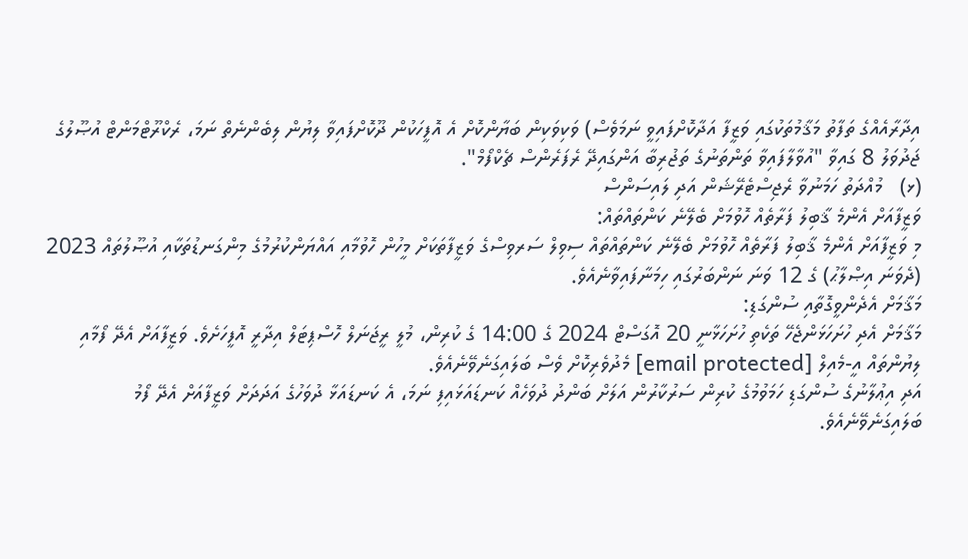އިދާރާއެއްގެ ތަފާތު މަޤާމުތަކުގައި ވަޒީފާ އަދާކޮށްފައިވީ ނަމަވެސް) ވަކިވަކިން ބަޔާންކޮށް އެ އޮފީހަކުން ދޫކޮށްފައިވާ ލިޔުން ލިބެންނެތް ނަމަ، ރެކްރޫޓްމަންޓް އުޞޫލުގެ ޖަދުވަލު 8 ގައިވާ "އުވާލާފައިވާ ތަންތަނުގެ ތަޖުރިބާ އަންގައިދޭ ރެފަރެންސް ޗެކްފޯމް".
(ޅ)   މުއްދަތު ހަމަނުވާ ރެޖިސްޓެރޭޝަން އަދި ލައިސަންސް
ވަޒީފާއަށް އެންމެ ޤާބިލު ފަރާތެއް ހޮވުމަށް ބެލޭނެ ކަންތައްތައް:
މި ވަޒީފާއަށް އެންމެ ޤާބިލު ފަރާތެއް ހޮވުމަށް ބެލޭނެ ކަންތައްތައް ސިވިލް ސަރވިސްގެ ވަޒީފާތަކަށް މީހުން ހޮވުމާއި އައްޔަންކުރުމުގެ މިންގަނޑުތަކާއި އުޞޫލުތައް 2023 (ދެވަނަ އިޞްލާޙު) ގެ 12 ވަނަ ނަންބަރުގައި ހިމަނާފައިވާނެއެވެ.
މަޤާމަށް އެދެންވީގޮތާއި ސުންގަޑި:
މަޤާމަށް އެދި ހުށަހަޅަންޖެހޭ ތަކެތި ހުށަހަޅާނީ 20 އޮގަސްޓް 2024 ގެ 14:00 ގެ ކުރިން، މުލީ ރީޖަނަލް ހޮސްޕިޓަލް އިދާރީ އޮފީހަށެވެ. ވަޒީފާއަށް އެދޭ ފޯމާއި ލިޔުންތައް އީ-މެއިލް [email protected] މެދުވެރިކޮށް ވެސް ބަލައިގަނެވޭނެއެވެ.
އަދި އިޢުލާނުގެ ސުންގަޑި ހަމަވުމުގެ ކުރިން ސަރުކާރުން އަލަށް ބަންދު ދުވަހެއް ކަނޑައަޅައިފި ނަމަ، އެ ކަނޑައަޅާ ދުވަހުގެ އަދަދަށް ވަޒީފާއަށް އެދޭ ފޯމު ބަލައިގަނެވޭނެއެވެ.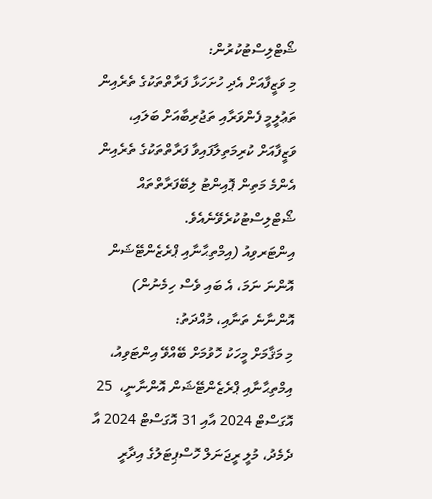ޝޯޓްލިސްޓުކުރުން:
މި ވަޒީފާއަށް އެދި ހުށަހަޅާ ފަރާތްތަކުގެ ތެރެއިން ތަޢުލީމީ ފެންވަރާއި ތަޖުރިބާއަށް ބަލައި، ވަޒީފާއަށް ކުރިމަތިލާފައިވާ ފަރާތްތަކުގެ ތެރެއިން އެންމެ މަތިން ޕޮއިންޓު ލިބޭފަރާތްތައް ޝޯޓްލިސްޓުކުރެވޭނެއެވެ.
އިންޓަރވިއު (އިމްތިޙާނާއި ޕްރެޒެންޓޭޝަން އޮންނަ ނަމަ، އެ ބައި ވެސް ހިމެނުން) އޮންނާނެ ތަނާއި، މުއްދަތު:
މި މަޤާމަށް މީހަކު ހޮވުމަށް ބޭއްވޭ އިންޓަވިއު، އިމްތިޙާނާއި ޕްރެޒެންޓޭޝަން އޮންނާނީ،  25 އޮގަސްޓް 2024 އާއި 31 އޮގަސްޓް 2024 އާ ދެމެދު، މުލީ ރީޖަނަލް ހޮސްޕިޓަލުގެ އިދާރީ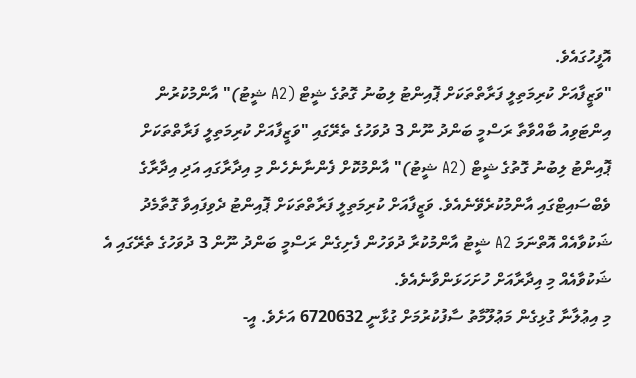އޮފީހުގައެވެ.
"ވަޒީފާއަށް ކުރިމަތިލީ ފަރާތްތަކަށް ޕޮއިންޓު ލިބުނު ގޮތުގެ ޝީޓް (A2 ޝީޓު)" އާންމުކުރުން
އިންޓަވިއު ބާއްވާތާ ރަސްމީ ބަންދު ނޫން 3 ދުވަހުގެ ތެރޭގައި "ވަޒީފާއަށް ކުރިމަތިލީ ފަރާތްތަކަށް ޕޮއިންޓު ލިބުނު ގޮތުގެ ޝީޓް (A2 ޝީޓު)" އާންމުކޮށް ފެންނާނެހެން މި އިދާރާގައި އަދި އިދާރާގެ ވެބްސައިޓްގައި އާންމުކުރެވޭނެއެވެ. ވަޒީފާއަށް ކުރިމަތިލީ ފަރާތްތަކަށް ޕޮއިންޓު ދެވިފައިވާ ގޮތާމެދު ޝަކުވާއެއް އޮތްނަމަ A2 ޝީޓު އާންމުކުރާ ދުވަހުން ފެށިގެން ރަސްމީ ބަންދު ނޫން 3 ދުވަހުގެ ތެރޭގައި އެ ޝަކުވާއެއް މި އިދާރާއަށް ހުށަހަޅަންވާނެއެވެ.
މި އިޢުލާނާ ގުޅިގެން މަޢުލޫމާތު ސާފުކުރުމަށް ގުޅާނީ 6720632 އަށެވެ. އީ-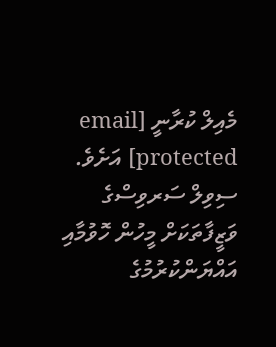މެއިލް ކުރާނީ [email protected] އަށެވެ.
ސިވިލް ސަރވިސްގެ ވަޒީފާތަކަށް މީހުން ހޮވުމާއި އައްޔަންކުރުމުގެ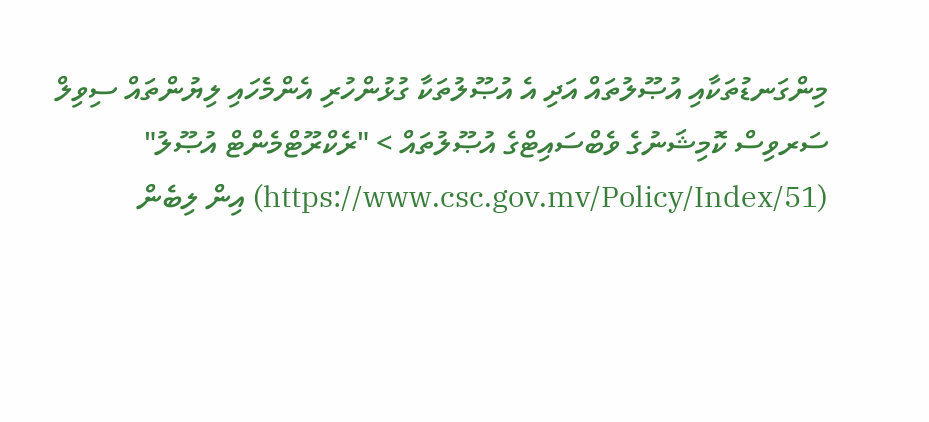މިންގަނޑުތަކާއި އުޞޫލުތައް އަދި އެ އުޞޫލުތަކާ ގުޅުންހުރި އެންމެހައި ލިޔުންތައް ސިވިލް ސަރވިސް ކޮމިޝަނުގެ ވެބްސައިޓްގެ އުޞޫލުތައް > "ރެކްރޫޓްމެންޓް އުޞޫލު" (https://www.csc.gov.mv/Policy/Index/51) އިން ލިބެން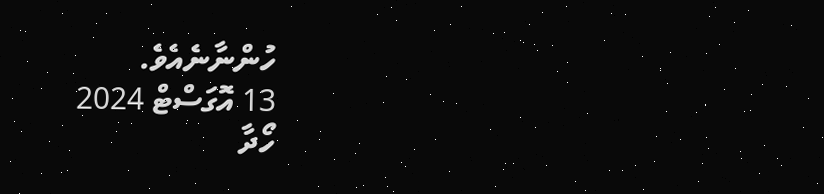ހުންނާނެއެވެ.
13 އޮގަސްޓް 2024
ހޯދާ